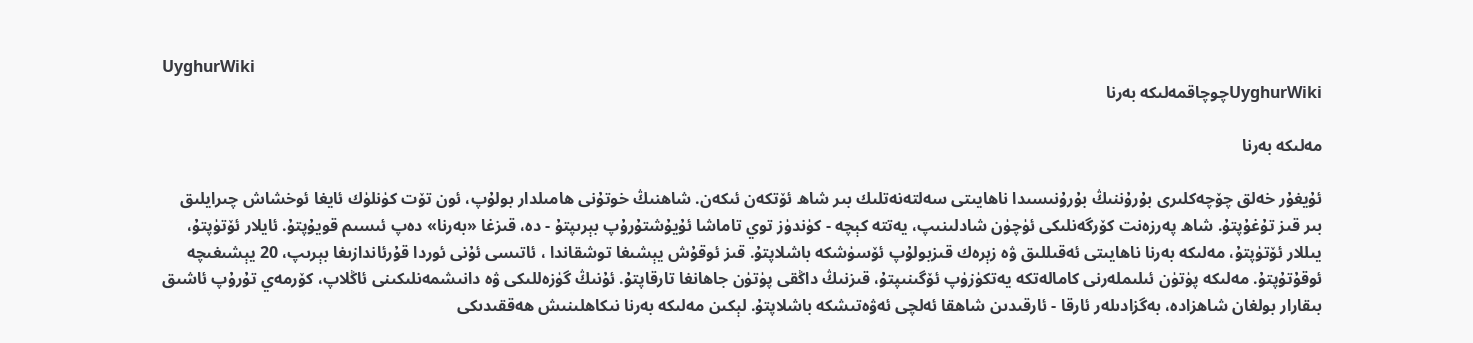UyghurWiki
UyghurWikiچوچاقمەلىكە بەرنا

مەلىكە بەرنا

ئۇيغۇر خەلق چۆچەكلىرى بۇرۇننىڭ بۇرۇنىسىدا ناھايىتى سەلتەنەتلىك بىر شاھ ئۆتكەن ئىكەن. شاھنىڭ خوتۇنى ھامىلدار بولۇپ، ئون تۆت كۈنلۈك ئايغا ئوخشاش چىرايلىق بىر قىز تۇغۇپتۇ. شاھ پەرزەنت كۆرگەنلىكى ئۈچۈن شادلىنىپ، يەتتە كېچە - كۈندۈز توي تاماشا ئۇيۇشتۇرۇپ بېرىپتۇ - دە، قىزغا «بەرنا» دەپ ئىسىم قويۇپتۇ. ئايلار ئۆتۈپتۇ، يىللار ئۆتۈپتۇ، مەلىكە بەرنا ناھايىتى ئەقىللىق ۋە زېرەك قىزبولۇپ ئۆسۈشكە باشلاپتۇ. قىز ئوقۇش يېشىغا توشقاندا ، ئاتىسى ئۇنى ئوردا قۇرئاندازىغا بېرىپ، 20 يېشىغىچە ئوقۇتۇپتۇ. مەلىكە پۈتۈن ئىلىملەرنى كامالەتكە يەتكۈزۈپ ئۆگىنىپتۇ، قىزنىڭ داڭقى پۈتۈن جاھانغا تارقاپتۇ. ئۇنىڭ گۈزەللىكى ۋە دانىشمەنلىكىنى ئاڭلاپ، كۆرمەي تۇرۇپ ئاشىق بىقارار بولغان شاھزادە، بەگزادىلەر ئارقا - ئارقىدىن شاھقا ئەلچى ئەۋەتىشكە باشلاپتۇ. لېكىن مەلىكە بەرنا نىكاھلىنىش ھەققىدىكى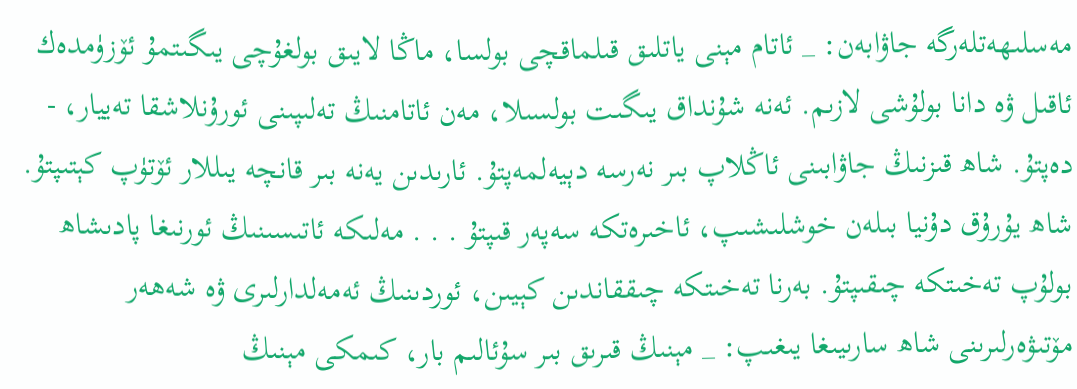مەسلىھەتلەرگە جاۋابەن: _ ئاتام مېنى ياتلىق قىلماقچى بولسا، ماڭا لايىق بولغۇچى يىگىتمۇ ئۆزۈمدەك ئاقىل ۋە دانا بولۇشى لازىم. ئەنە شۇنداق يىگىت بولسىلا، مەن ئاتامنىڭ تەلىپىنى ئورۇنلاشقا تەييار، - دەپتۇ. شاھ قىزنىڭ جاۋابىنى ئاڭلاپ بىر نەرسە دېيەلمەپتۇ. ئارىدىن يەنە بىر قانچە يىللار ئۆتۈپ كېتىپتۇ. شاھ يۇرۇق دۇنيا بىلەن خوشلىشىپ، ئاخىرەتكە سەپەر قىپتۇ . . . مەلىكە ئاتىسىنىڭ ئورنىغا پادىشاھ بولۇپ تەخىتكە چىقىپتۇ. بەرنا تەخىتكە چىققاندىن كېيىن، ئوردىنىڭ ئەمەلدارلىرى ۋە شەھەر مۆتىۋەرلىرىنى شاھ سارىيىغا يىغىپ: _ مېنىڭ قىرىق بىر سۇئالىم بار، كىمكى مېنىڭ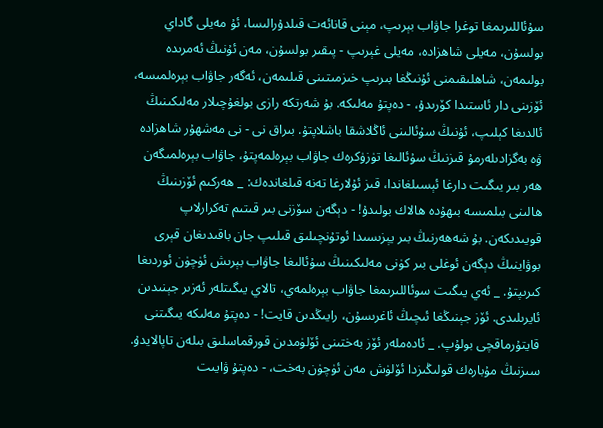سۇئاللىرىمغا توغرا جاۋاب بېرىپ، مېنى قانائەت قىلدۇرالىسا، ئۇ مەيلى گاداي بولسۇن، مەيلى شاھزادە، مەيلى غېرىپ - پىقىر بولسۇن، مەن ئۇنىڭ ئەمرىدە بولىمەن، شاھلىقىمنى ئۇنىڭغا بىرىپ خىزمىتىنى قىلىمەن، ئەگەر جاۋاب بېرەلمىسە، ئۆزىنى دار ئاستىدا كۆرىدۇ، - دەپتۇ مەلىكە. بۇ شەرتكە رازى بولغۇچىلار مەلىكىنىڭ ئالدىغا كېلىپ، ئۇنىڭ سۇئالىنى ئاڭلاشقا باشلاپتۇ. بىراق نى - نى مەشھۇر شاھزادە ۋە بەگزادىلەرمۇ قىزنىڭ سۇئالىغا تۈزۈكرەك جاۋاب بېرەلمەپتۇ، جاۋاب بېرەلمىگەن ھەر بىر يىگىت دارغا ئېسىلغاندا، قىز ئۇلارغا تەنە قىلغاندەك: _ ھەركىم ئۆزىنىڭ ھالىنى بىلمىسە بىھۇدە ھالاك بولىدۇ! - دېگەن سۆزنى بىر قىتىم تەكرارلاپ قويىدىكەن. بۇ شەھەرنىڭ بىر يېزىسىدا ئوتۇنچىلىق قىلىپ جان باقىدىغان قېرى بوۋاينىڭ دېگەن ئوغلى بىر كۈنى مەلىكىنىڭ سۇئالىغا جاۋاب بېرىش ئۈچۈن ئوردىغا كىرىپتۇ. _ ئەي يىگىت سوئاللىرىمغا جاۋاب بېرەلمەي، تالاي يىگىتلەر ئەزىر جېنىدىن ئايرىلىدى. ئۆز جېنىڭغا ئىچىڭ ئاغرىسۇن، رايىڭدىن قايت! - دەپتۇ مەلىكە يىگىتنى قايتۇرماقچى بولۇپ. _ ئادەملەر ئۆز بەختىنى ئۆلۈمدىن قورقماسلىق بىلەن تاپالايدۇ. سىزنىڭ مۇبارەك قولىڭىزدا ئۆلۈش مەن ئۈچۈن بەخت، - دەپتۇ ۋايىت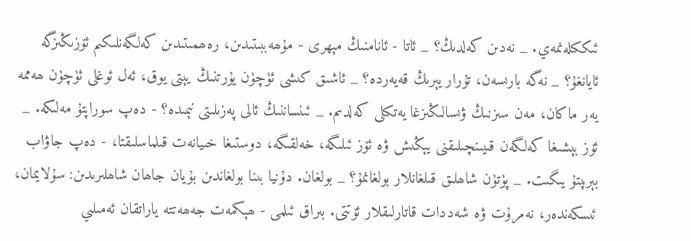ئىككىلەنمەي. _ نەدىن كەلدىڭ؟ _ ئاتا - ئانامنىڭ مېھرى - مۇھەببىتىدىن، رەھمىتىدىن كەلگەنلىكىم ئۆزىڭىزگە ئايانغۇ؟ _ نەگە بارىسەن، تۇرار يېرىڭ قەيەردە؟ _ ئاشىق كىشى ئۈچۈن يۇرتنىڭ يېتى يوق، ئەل ئوغلى ئۈچۈن ھەممە يەر ماكان، مەن سىزنىڭ ۋىسالىڭىزغا يەتكىلى كەلدىم. _ ئىنساننىڭ ئالى پەزىلىتى نېمىدە؟ - دەپ سوراپتۇ مەلىكە. _ ئۆز بېشىغا كەلگەن قىيىنچىلىقنى يېڭىش ۋە ئۆز ئىلىگە، خەلقىگە، دوستىغا خىيانەت قىلماسلىقتا، - دەپ جاۋاب بېرىپتۇ يىگىت. _ پۈتۈن شاھلىق قىلغانلار بولغانمۇ؟ _ بولغان. دۇنيا بىنا بولغاندىن بۇيان جاھان شاھلىرىدىن: سۇلايمان، ئىسكەندەر، نەمرۇت ۋە شەددات قاتارلىقلار ئۆتتى. بىراق ئىلمى - ھېكمەت جەھەتتە ياراتقان ئەمىلىي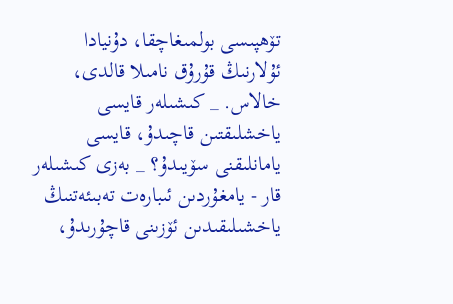تۆھپىسى بولمىغاچقا، دۇنيادا ئۇلارنىڭ قۇرۇق نامىلا قالدى، خالاس. _ كىشىلەر قايسى ياخشلىقتىن قاچىدۇ، قايسى يامانلىقنى سۆيىدۇ؟ _ بەزى كىشىلەر قار - يامغۇردىن ئىبارەت تەبىئەتنىڭ ياخشىلىقىدىن ئۆزىنى قاچۇرىدۇ،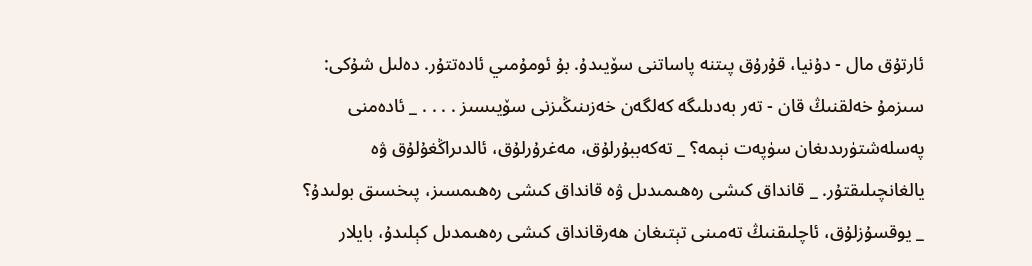ئارتۇق مال - دۇنيا، قۇرۇق پىتنە پاساتنى سۆيىدۇ. بۇ ئومۇمىي ئادەتتۇر. دەلىل شۇكى: سىزمۇ خەلقنىڭ قان - تەر بەدىلىگە كەلگەن خەزىنىڭىزنى سۆيىسىز . . . . _ ئادەمنى پەسلەشتۈرىدىغان سۈپەت نېمە؟ _ تەكەببۇرلۇق، مەغرۇرلۇق، ئالدىراڭغۇلۇق ۋە يالغانچىلىقتۇر. _ قانداق كىشى رەھىمىدىل ۋە قانداق كىشى رەھىمسىز، پىخسىق بولىدۇ؟ _ يوقسۇزلۇق، ئاچلىقنىڭ تەمىنى تېتىغان ھەرقانداق كىشى رەھىمدىل كېلىدۇ، بايلار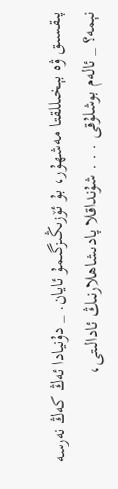پىقسىق ۋە بېخىللقتا مەشھۇر، بۇ ئۆزىڭىزگىمۇ ئايان. _ دۇنيادا ئەڭ كەڭ نەرسە نېمە؟ _ ئالەم بوشلۇقى . . . شۇنداقلا پادىشاھلارنىڭ ئادالىتى،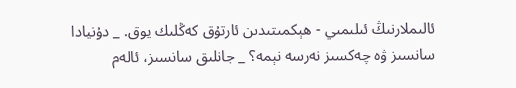ئالىملارنىڭ ئىلىمىي - ھېكمىتىدىن ئارتۇق كەڭلىك يوق. _ دۇنيادا سانسىز ۋە چەكسىز نەرسە نېمە؟ _ جانلىق سانسىز، ئالەم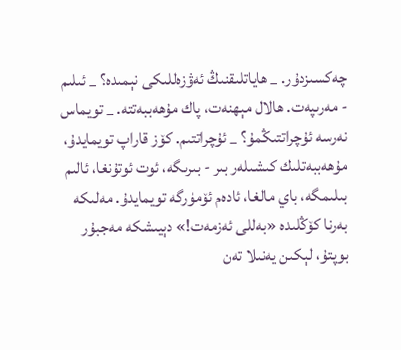چەكسىزدۇر. _ ھاياتلىقنىڭ ئەۋزەللىكى نېمىدە؟ _ ئىلىم - مەرىپەت. ھالال مېھنەت، پاك مۇھەببەتتە. _ تويماس نەرسە ئۇچراتتىڭمۇ؟ _ ئۇچراتتىم. كۆز قاراپ تويمايدۇ، مۇھەببەتلىك كىشىلەر بىر - بىرىگە، ئوت ئوتۇنغا، ئالىم بىلىمگە، باي مالغا، ئادەم ئۆمۈرگە تويمايدۇ. مەلىكە بەرنا كۆڭلىدە «بەللى ئەزمەت!» دېيىشكە مەجبۇر بوپتۇ، لېكىن يەنىلا تەن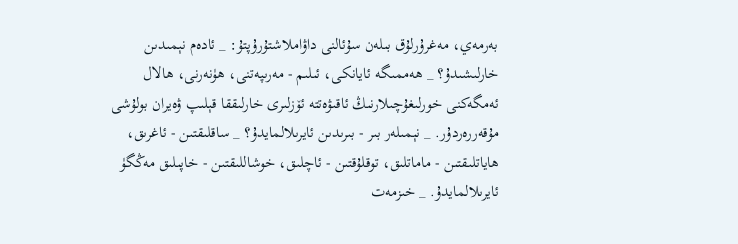بەرمەي، مەغرۇرلۇق بىلەن سۇئالنى داۋاملاشتۇرۇپتۇ: _ ئادەم نېمىدىن خارلىشىدۇ؟ _ ھەممىگە ئايانكى، ئىلىم - مەرىپەتنى، ھۈنەرنى، ھالال ئەمگەكنى خورلىغۇچىلارنىڭ ئاقىۋەتتە ئۆزلىرى خارلىققا قېلىپ ۋەيران بولۇشى مۇقەررەردۇر. _ نېمىلەر بىر - بىرىدىن ئايرىلالمايدۇ؟ _ ساقلىقتىن - ئاغرىق، ھاياتلىقتىن - ماماتلىق، توقلۇقتىن - ئاچلىق، خوشاللىقتىن - خاپىلىق مەڭگۈ ئايرىلالمايدۇ. _ خىزمەت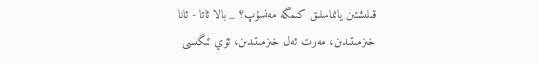قىلىشتىن يانماسلىق كىمگە مەنسۇپ؟ _ بالا ئاتا - ئانا خىزمىتىدىن، مەرت ئەل خىزمىتىدىن، ئۆي ئىگىسى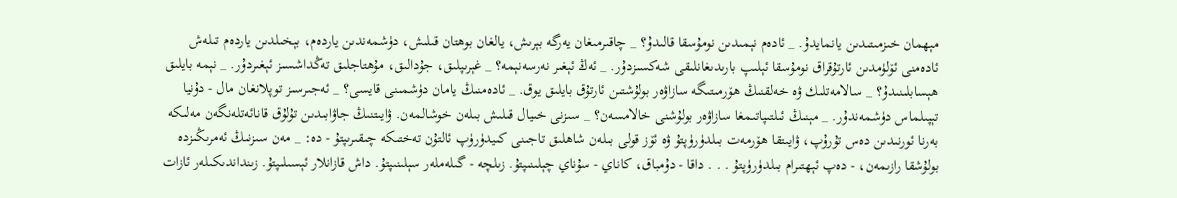مېھمان خىزمىتىدىن يانمايدۇ. _ ئادەم نېمىدىن نومۇسقا قالىدۇ؟ _ چاقىرمىغان يەرگە بېرىش، يالغان بوھتان قىلىش، دۈشمەندىن ياردەم، بېخىلدىن ياردەم تىلەش ئادەمنى ئۆلۈمدىن ئارتۇقراق نومۇسقا ئېلىپ بارىدىغانلىقى شەكسىزدۇر. _ ئەڭ ئېغىر نەرسەنېمە؟ _ غېرىپلىق، جۇدالىق، مۇھتاجلىق تەڭداشسىز ئېغىردۇر. _ نېمە بايلىق ھېسابلىنىدۇ؟ _ سالامەتلىك ۋە خەلقنىڭ ھۆرمىتىگە سازاۋەر بولۇشتىن ئارتۇق بايلىق يوق. _ ئادەمنىڭ يامان دۈشمىنى قايسى؟ _ ئەجىرسىز توپلانغان مال - دۇنيا تېپىلماس دۈشمەندۇر. _ مېنىڭ ئىلتىپاتىمغا سازاۋەر بولۇشنى خالامسەن؟ _ سىزنى خىيال قىلىش بىلەن خوشالمەن. ۋايىتنىڭ جاۋابىدىن تۇلۇق قانائەتلەنگەن مەلىكە بەرنا ئورنىدىن دەس تۇرۇپ، ۋايىتقا ھۆرمەت بىلدۈرۈپتۇ ۋە ئۆز قولى بىلەن شاھلىق تاجىنى كىيدۈرۈپ ئالتۇن تەختىكە چىقىرىپتۇ - دە: _ مەن سىزنىڭ ئەمرىڭىزدە بولۇشقا رازىمەن، - دەپ ئېھتىرام بىلدۈرۈپتۇ . . . داقا - دۇمباق، كاناي - سۇناي چېلىنىپتۇ. زىلچە - گىلەملەر سېلىنىپتۇ. داش قازانلار ئېسىلىپتۇ. زىنداندىكىلەر ئازات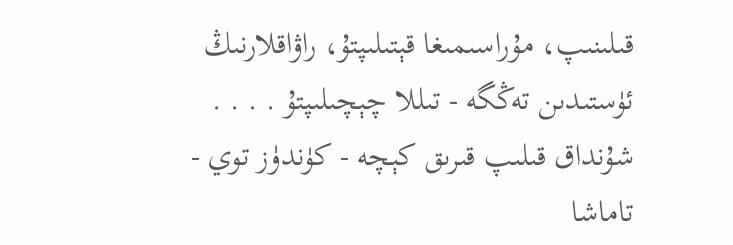قىلىنىپ، مۇراسىمىغا قېتىلىپتۇ، راۋاقلارنىڭ ئۈستىدىن تەڭگە - تىللا چېچىلىپتۇ . . . . شۇنداق قىلىپ قىرىق كېچە - كۈندۈز توي - تاماشا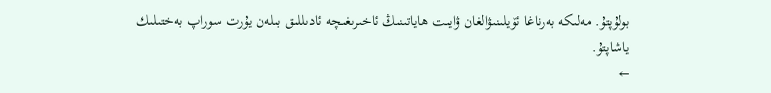بولۇپتۇ. مەلىكە بەرناغا ئۆيلىنىۋالغان ۋايىت ھاياتىنىڭ ئاخىرىغىچە ئادىللىق بىلەن يۇرت سوراپ بەختىلىك ياشاپتۇ.
←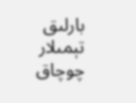بارلىق تېمىلار چوچاق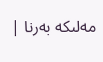مەلىكە بەرنا |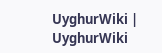UyghurWiki | UyghurWiki